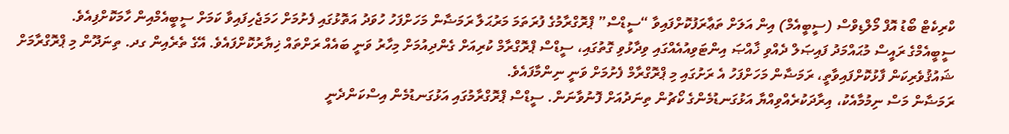ކްރިކެޓް ބޯޑު އޮފް މޯލްޑިވްސް (ސީބީއެމް) އިން އަލަށް ތަޢާރަފުކޮށްފައިވާ “ސީޑްސް” ޕްރޮގްރާމުގެ ފުރަތަމަ މަރުޙަލާ ރަމަޟާން މަހަށްފަހު ހުވަދު އަތޮޅުގައި ފެށުމަށް ހަމަޖެހިފައިވާ ކަމަށް ސީބީއެމްއިން ހާމަކޮށްފިއެވެ.
ސީބީއެމްގެ ރައީސް މުޙައްމަދު ފައިޞަލް ދެއްވި ޚާއްޞަ އިންޓަވިއުއެއްގައި ވިދާޅުވި ގޮތުގައި، ސީޑްސް ޕްރޮގްރާމް ކުރިއަށް ގެންދިއުމަށް މިހާރު ވަނީ ބައެއް ރަށްތައް ޚިޔާރުކޮށްފައެވެ. އޭގެ ތެރެއިން ގދ. ތިނަދޫން މި ޕްރޮގްރާމަށް ޝައުޤުވެރިކަން ފާޅުކޮށްފައިވާތީ، ރަމަޟާން މަހަށްފަހު އެ ރަށުގައި މި ޕްރޮގްރާމް ފެށުމަށް ވަނީ ނިންމާފައެވެ.
ރަމަޟާން މަސް ނިމުމާއެކު، އިރާދަކުރެއްވިއްޔާ އަޅުގަނޑުމެންގެ ކޯޗުން ތިނަދުއަށް ފޮނުވާނަން. ސީޑްސް ޕްރޮގްރާމުގައި އަޅުގަނޑުމެން އިސްކަންދެނީ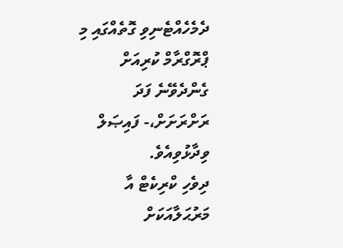ދެމެހެއްޓެނިވި ގޮތެއްގައި މި ޕްރޮގްރާމް ކުރިއަށް ގެންދެވޭނެ ފަދަ ރަށްރަށަށް،- ފައިޞަލް ވިދާޅުވިއެވެ.
ދިވެހި ކްރިކެޓް އާ މަރުޙަލާއަކަށް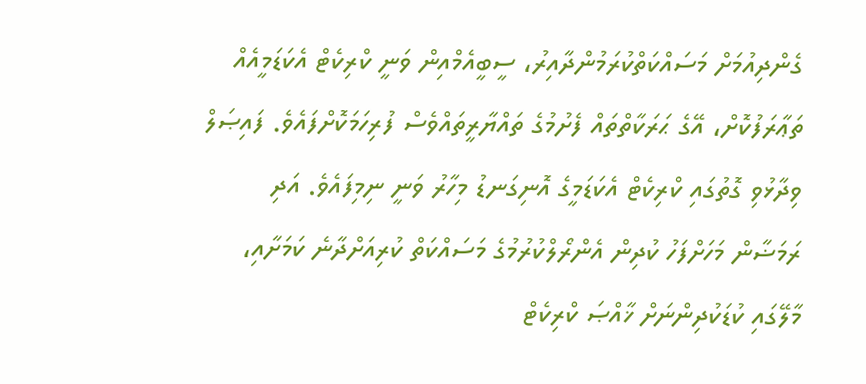ގެންދިއުމަށް މަސައްކަތްކުރަމުންދާއިރު، ސީބީއެމްއިން ވަނީ ކްރިކެޓް އެކަޑަމީއެއް ތަޢާރަފުކޮށް، އޭގެ ޙަރަކާތްތައް ފެށުމުގެ ތައްޔާރީތައްވެސް ފުރިހަމަކޮށްފައެވެ. ފައިޞަލް ވިދާޅުވި ގޮތުގައި ކްރިކެޓް އެކަޑަމީގެ އޮނިގަނޑު މިހާރު ވަނީ ނިމިފައެވެ. އަދި ރަމަޟާން މަހަށްފަހު ކުދިން އެންރޯލްކުރުމުގެ މަސައްކަތް ކުރިއަށްދާނެ ކަމަށާއި، މާލޭގައި ކުޑަކުދިންނަށް ޚާއްޞަ ކްރިކެޓް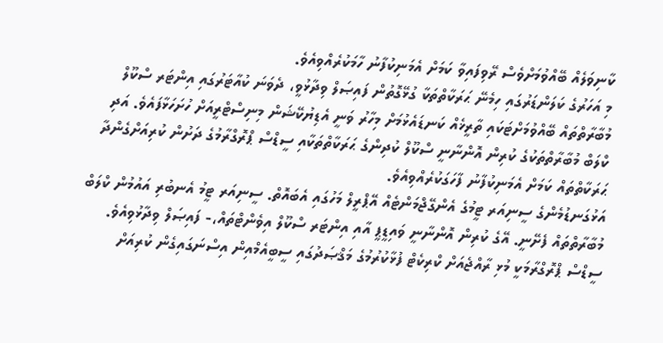ކާނިވަލެއް ބޭއްވުމަށްވެސް ރޭވިފައިވާ ކަމަށް އެމަނިކުފާނު ހާމަކުރެއްވިއެވެ.
މި އަހަރުގެ ކަލަންޑަރުގައި ހިމެނޭ ޙަރަކާތްތަކާ ގުޅޭގޮތުން ފައިޞަލް ވިދާޅުވީ، ދެވަނަ ކުއާޓަރުގައި އިންޓަރ ސްކޫލް މުބާރާތްތައް ބޭއްވުމަށްޓަކައި ތާރީޚެއް ކަނޑައެޅުމަށް މިހާރު ވަނީ އެޑިޔުކޭޝަން މިނިސްޓްރީއަށް ހުށަހަޅާފައެވެ. އަދި ކްލަބް މުބާރާތްތަކުގެ ކުރިން އޮންނާނީ ސްކޫލް ކުދިންގެ ޙަރަކާތްތަކާއި ސީޑްސް ޕްރޮގްރާމުގެ ދަށުން ކުރިއަށްގެންދާ ޙަރަކާތްތައް ކަމަށް އެމަނިކުފާނު ފާހަގަކުރެއްވިއެވެ.
އަޅުގަނޑުމެންގެ ސީނިއަރ ޓީމުގެ އެންގޭޖްމަންޓެއް އޭޕްރީލް މަހުގައި އެބައޮތް. ސީނިއަރ ޓީމު އެނބުރި އައުމުން ކްލަބް މުބާރާތްތައް ފެށޭނީ. އޭގެ ކުރިން އޮންނާނީ ވައިޑީޕީ އާއި އިންޓަރ ސްކޫލް އިވެންޓްތައް،- ފައިޞަލް ވިދާޅުވިއެވެ.
ސީޑްސް ޕްރޮގްރާމަކީ މުޅި ރާއްޖެއަށް ކްރިކެޓް ފުޅާކުރުމުގެ މަޤްޞަދުގައި ސީބީއެމްއިން އިސްނަގައިގެން ކުރިއަށް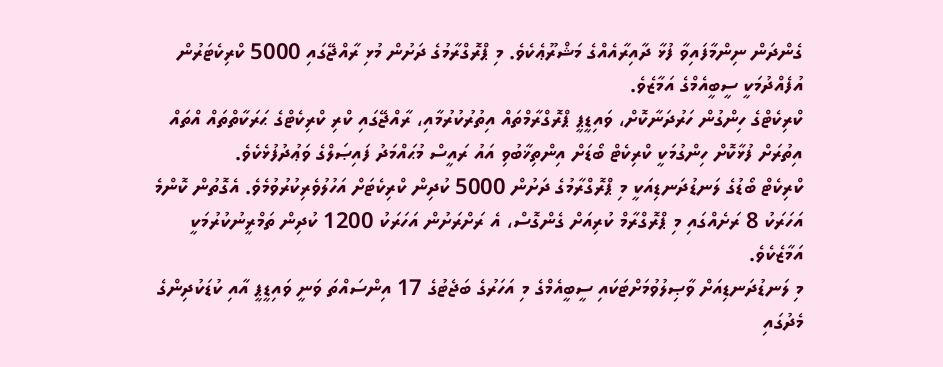ގެންދަން ނިންމާފައިވާ ފުޅާ ދާއިރާއެއްގެ މަޝްރޫޢެކެވެ. މި ޕްރޮގްރާމުގެ ދަށުން މުޅި ރާއްޖޭގައި 5000 ކްރިކެޓަރުން އުފެއްދުމަކީ ސީބީއެމްގެ އަމާޒެވެ.
ކްރިކެޓްގެ ހިންގުން ހަރުދަނާކޮށް، ވައިޑީޕީ ޕްރޮގްރާމްތައް އިތުރުކުރުމާއި، ރާއްޖޭގައި ކްރި ކްރިކެޓްގެ ޙަރަކާތްތައް އްތައް އިތުރަށް ފުޅާކޮށް ހިންގުމަކީ ކްރިކެޓް ބޯޑަށް އިންތިޚާބުވި އައު ރައީސް މުޙައްމަދު ފައިޞަލްގެ ވަޢުދުފުޅެކެވެ.
ކްރިކެޓް ބޯޑުގެ ލަނޑުދަނޑިއަކީ މި ޕްރޮގްރާމުގެ ދަށުން 5000 ކުދިން ކްރިކެޓަށް އަހުލުވެރިކުރުވުމެވެ. އެގޮތުން ކޮންމެ އަހަރަކު 8 ރަށެއްގައި މި ޕްރޮގްރާމް ކުރިއަށް ގެންގޮސް، އެ ރަށްރަށުން އަހަރަކު 1200 ކުދިން ތަމްރީނުކުރުމަކީ އަމާޒެކެވެ.
މި ލަނޑުދަނޑިއަށް ވާޞިލުވުމަށްޓަކައި ސީބީއެމްގެ މި އަހަރުގެ ބަޖެޓުގެ 17 އިންސައްތަ ވަނީ ވައިޑީޕީ އާއި ކުޑަކުދިންގެ މެދުގައި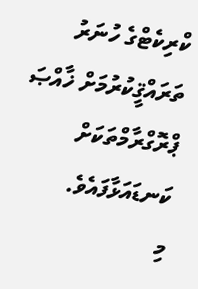ކްރިކެޓްގެ ހުނަރު ތަރައްޤީކުރުމަށް ޚާއްޞަ ޕްރޮގްރާމްތަކަށް ކަނޑައަޅާފައެވެ.
މި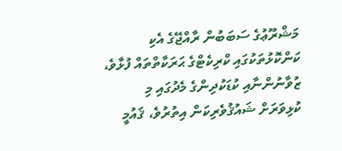މަޝްރޫޢުގެ ސަބަބުން ރާއްޖޭގެ އެކި ކަންކޮޅުތަކުގައި ކްރިކެޓްގެ ޙަރަކާތްތައް ފުޅާވެ، ޒުވާނުންނާއި ކުޑަކުދިންގެ މެދުގައި މި ކުޅިވަރަށް ޝައުޤުވެރިކަން އިތުރުވެ، ޤައުމީ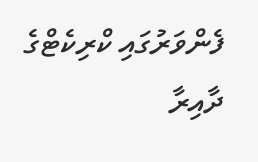ފެންވަރުގައި ކްރިކެޓްގެ ދާއިރާ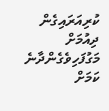ކުރިއަރައިގެން ދިއުމަށް މަގުފަހިވެގެންދާނެ ކަމަށް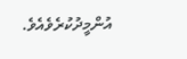އުންމީދުކުރެވެއެވެ.